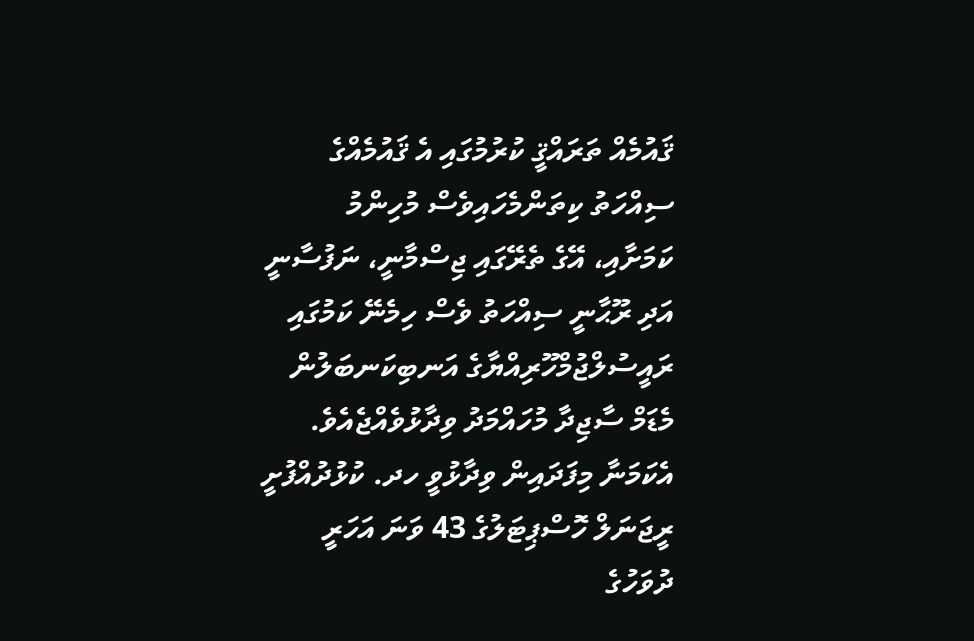ޤައުމެއް ތަރައްޤީ ކުރުމުގައި އެ ޤައުމެއްގެ ސިއްހަތު ކިތަންމެހައިވެސް މުހިންމު ކަމަށާއި، އޭގެ ތެރޭގައި ޖިސްމާނީ، ނަފުސާނީ އަދި ރޫޙާނީ ސިއްހަތު ވެސް ހިމެނޭ ކަމުގައި ރައީސުލްޖުމްހޫރިއްޔާގެ އަނބިކަނބަލުން މެޑަމް ސާޖިދާ މުހައްމަދު ވިދާޅުވެއްޖެއެވެ.
އެކަމަނާ މިފަދައިން ވިދާޅުވީ ހދ. ކުޅުދުއްފުށީ ރީޖަނަލް ހޮސްޕިޓަލުގެ 43 ވަނަ އަހަރީ ދުވަހުގެ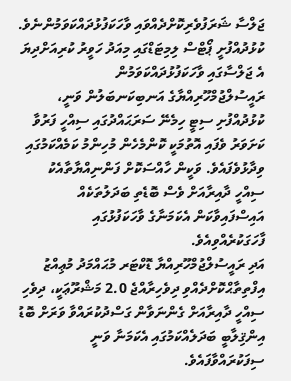ޖަލްސާ ޝަރަފުވެރިކޮށްދެއްވައި ވާހަކަފުޅުދައްކަވަމުންނެވެ.
ކުޅުދުއްފުށީ ޕޯޓްސް ލިމިޓަޑްގައި މިއަދު ހަވީރު ކުރިއަށްދިޔަ އެ ޖަލްސާގައި ވާހަކަފުޅުދައްކަވަމުން ރައީސުލްޖުމްހޫރިއްޔާގެ އަނބިކަނބަލުން ވަނީ، ކުޅުދުއްފުށި ސިޓީ ހިމެނޭ ސަރަޙައްދުގައި ސިއްހީ ފަރުވާ ކަށަވަރު ވެފައި އޮތުމަކީ ކޮންމެހެން މުހިންމު ކަމެއްކަމުގައި ވިދާޅުވެފައެވެ. ވަކީން ހާއްސަކޮށް ފަންނިއްޔާތާއެކު ސިއްހީ ދާއިރާއަށް ވެސް ބޮޑެތި ބަދަލުތަކެއް އައިސްފައިވާކަން އެކަމަނާގެ ވާހަކަފުޅުގައި ފާހަގަކުރެއްވިއެވެ.
އަދި ރައީސުލްޖުމްހޫރިއްޔާ ޑޮކްޓަރ މުޙައްމަދު މުޢިއްޒު އިފްތިތާޙްކޮށްދެއްވި ދިވެހިރާއްޖެ 2.0 މަޝްރޫޢަކީ، ދިވެހި ސިއްހީ ދާއިރާއަށް ގެންނަވާން ގަސްދުކުރައްވާ ވަރަށް ބޮޑު އިންޤިލާބީ ބަދަލެއްކަމުގައި އެކަމަނާ ވަނީ ސިފަކުރައްވާފައެވެ.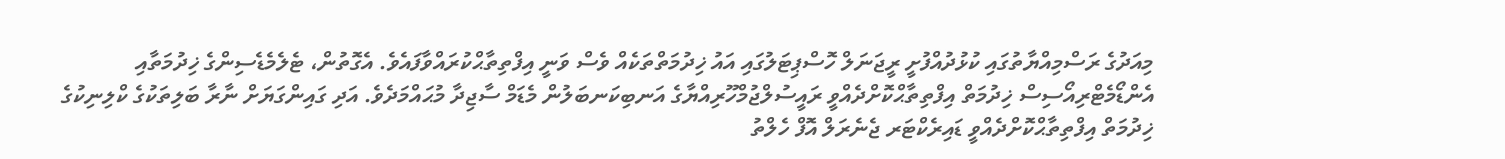މިއަދުގެ ރަސްމިއްޔާތުގައި ކުޅުދުއްފުށީ ރީޖަނަލް ހޮސްޕިޓަލުގައި އައު ޚިދުމަތްތަކެއް ވެސް ވަނީ އިފްތިތާޙްކުރައްވާފައެވެ. އެގޮތުން، ޓެލެމެޑެސިންގެ ޚިދުމަތާއި އެންޑޯމެޓްރިއޯސިސް ޚިދުމަތް އިފްތިތާޙްކޮށްދެއްވީ ރައީސުލްޖުމްހޫރިއްޔާގެ އަނބިކަނބަލުން މެޑަމް ސާޖިދާ މުޙައްމަދެވެ. އަދި ގައިންގަޔަށް ނާރާ ބަލިތަކުގެ ކްލިނިކުގެ ޚިދުމަތް އިފްތިތާޙްކޮށްދެއްވީ ޑައިރެކްޓަރ ޖެނެރަލް އޮފް ހެލްތު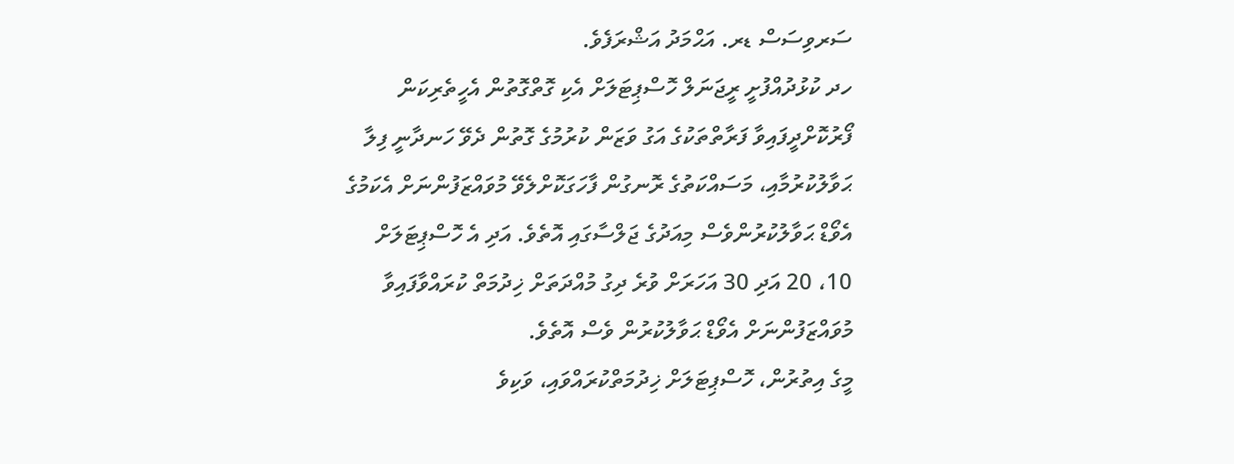ސަރވިސަސް ޑރ. އަޙްމަދު އަޝްރަފެވެ.
ހދ ކުޅުދުއްފުށީ ރީޖަނަލް ހޮސްޕިޓަލަށް އެކި ގޮތްގޮތުން އެހީތެރިކަން ފޯރުކޮށްދީފައިވާ ފަރާތްތަކުގެ އަގު ވަޒަން ކުރުމުގެ ގޮތުން ދެވޭ ހަނދާނީ ފިލާ ޙަވާލުކުރުމާއި، މަސައްކަތުގެ ރޮނގުން ފާހަގަކޮށްލެވޭ މުވައްޒަފުންނަށް އެކަމުގެ އެވޯޑް ޙަވާލުކުރުންވެސް މިއަދުގެ ޖަލްސާގައި އޮތެވެ. އަދި އެ ހޮސްޕިޓަލަށް 10، 20 އަދި 30 އަހަރަށް ވުރެ ދިގު މުއްދަތަށް ޚިދުމަތް ކުރައްވާފައިވާ މުވައްޒަފުންނަށް އެވޯޑް ޙަވާލުކުރުން ވެސް އޮތެވެ.
މީގެ އިތުރުން، ހޮސްޕިޓަލަށް ޚިދުމަތްކުރައްވައި، ވަކިވެ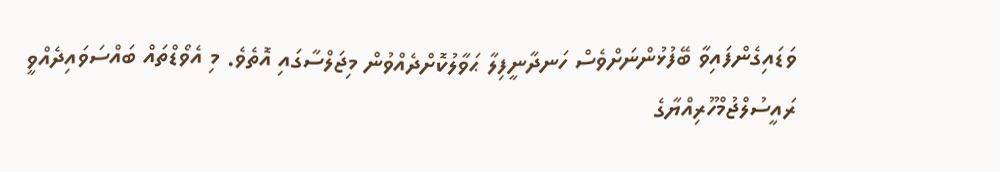ވަޑައިގެންފައިވާ ބޭފުޅުންނަށްވެސް ހަނދާނީފިލާ ޙަވާލުކޮށްދެއްވުން މިޖަލްސާގައި އޮތެވެ. މި އެވޯޑްތައް ބައްސަވައިދެއްވީ ރައީސުލްޖުމްހޫރިއްޔާގެ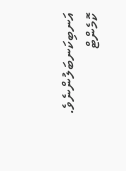އަނބިކަނބަލުންނެވެ.
ކޮމެންޓް